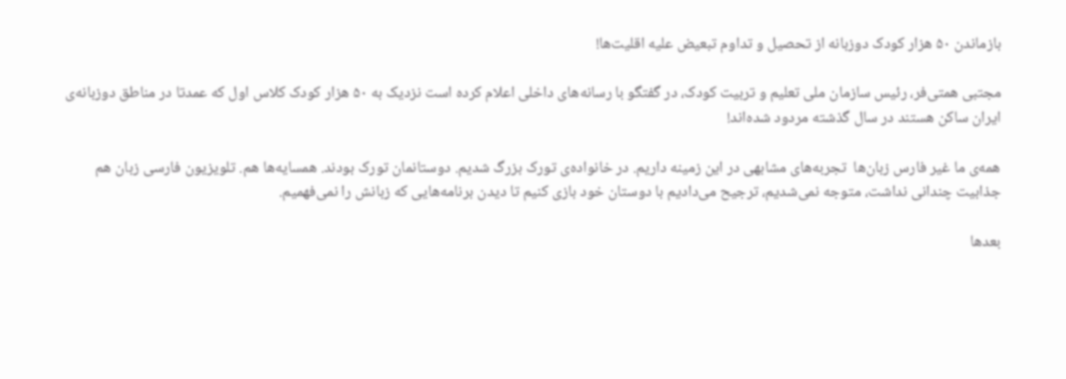بازماندن ۵۰ هزار کودک دوزبانه از تحصیل و تداوم تبعیض علیه اقلیت‌ها!

مجتبی همتی‌فر، رئیس سازمان ملی تعلیم و تربیت کودک، در گفتگو با رسانه‌های داخلی اعلام کرده است نزدیک به ۵۰ هزار کودک کلاس اول که عمدتا در مناطق دوزبانه‌ی ایران ساکن‌ هستند در سال گذشته مردود شده‌اند!

همه‌ی ما غیر فارس زبان‌ها  تجربه‌های مشابهی در این زمینه داریم. در خانواده‌ی تورک بزرگ شدیم. دوستانمان تورک بودند. همسایه‌ها هم. تلویزیون فارسی زبان هم جذابیت چندانی نداشت، متوجه نمی‌شدیم، ترجیح می‌دادیم با دوستان خود بازی کنیم تا دیدن برنامه‌هایی که زبانش را نمی‌فهمیم.

بعدها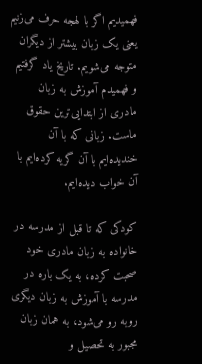فهمیدیم اگر با لهجه حرف می‌زنیم یعنی یک زبان بیشتر از دیگران متوجه می‌شویم. تاریخ یاد گرفتیم و فهمیدم آموزش به زبان مادری از ابتدایی‌ترین حقوق ماست. زبانی که با آن خندیده‌ایم با آن گریه کرده‌ایم با آن خواب دیده‌ایم.

کودکی که تا قبل از مدرسه در خانواده به زبان مادری خود صحبت کرده، به یک باره در مدرسه با آموزش به زبان دیگری روبه رو می‌شود، به همان زبان مجبور به تحصیل و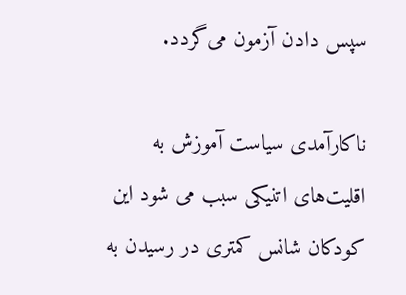سپس دادن آزمون می‌گردد.

ناکارآمدی سیاست آموزش به اقلیت‌های اتنیکی سبب می شود این کودکان شانس کمتری در رسیدن به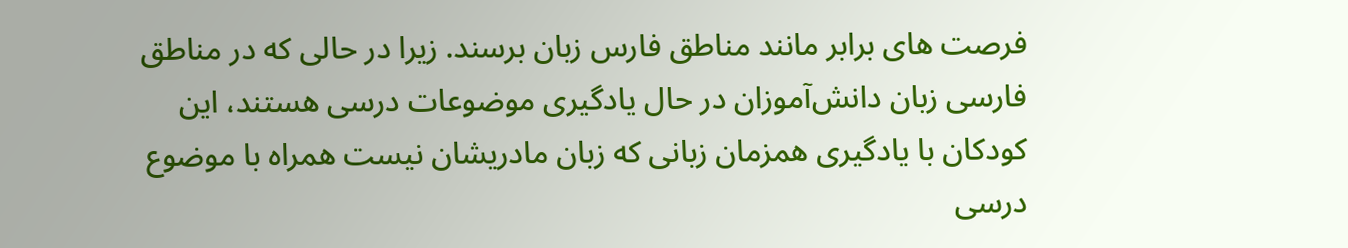فرصت های برابر مانند مناطق فارس زبان برسند. زیرا در حالی که در مناطق فارسی زبان دانش‌آموزان در حال یادگیری موضوعات درسی هستند، این کودکان با یادگیری همزمان زبانی که زبان مادریشان نیست همراه با موضوع درسی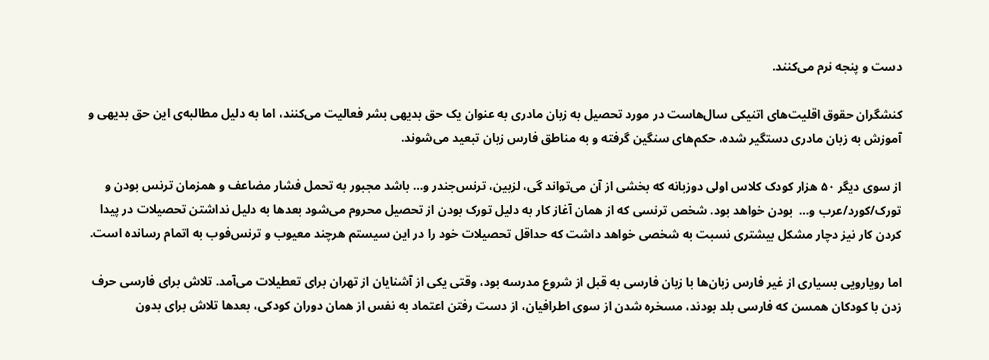دست و پنجه نرم می‌کنند.

کنشگران حقوق اقلیت‌های اتنیکی سال‌هاست در مورد تحصیل به زبان مادری به عنوان یک حق بدیهی بشر فعالیت می‌کنند، اما به دلیل مطالبه‌ی این حق بدیهی و آموزش به زبان مادری دستگیر شده، حکم‌های سنگین گرفته و به مناطق فارس زبان تبعید می‌شوند.

از سوی دیگر ۵۰ هزار کودک کلاس اولی دوزبانه که بخشی از آن می‌تواند گی، لزبین، ترنس‌جندر و… باشد مجبور به تحمل فشار مضاعف و همزمان ترنس بودن و تورک/کورد/عرب و…  بودن خواهد بود. شخص ترنسی که از همان آغاز کار به دلیل تورک بودن از تحصیل محروم می‌شود بعدها به دلیل نداشتن تحصیلات در پیدا کردن کار نیز دچار مشکل بیشتری نسبت به شخصی خواهد داشت که حداقل تحصیلات خود را در این سیستم هرچند معیوب و ترنس‌فوب به اتمام رسانده است.

اما رویارویی بسیاری از غیر فارس زبان‌ها با زبان فارسی به قبل از شروع مدرسه بود، وقتی یکی از آشنایان از تهران برای تعطیلات می‌آمد. تلاش برای فارسی حرف زدن با کودکان همسن که فارسی بلد بودند، مسخره شدن از سوی اطرافیان، از دست رفتن اعتماد به نفس از همان دوران کودکی، بعدها تلاش برای بدون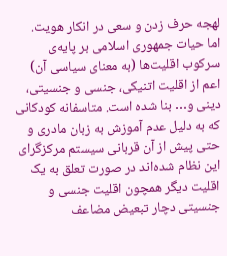لهجه حرف زدن و سعی در انکار هویت.
اما حیات جمهوری اسلامی بر پایه‌ی سرکوب اقلیت‌ها (به معنای سیاسی آن) اعم از اقلیت‌ اتنیکی، جنسی و جنسیتی، دینی و… بنا شده است. متاسفانه کودکانی که به دلیل عدم آموزش به زبان مادری و حتی پیش از آن قربانی سیستم مرکزگرای این نظام شده‌اند در صورت تعلق به یک اقلیت دیگر همچون اقلیت جنسی و جنسیتی دچار تبعیض مضاعف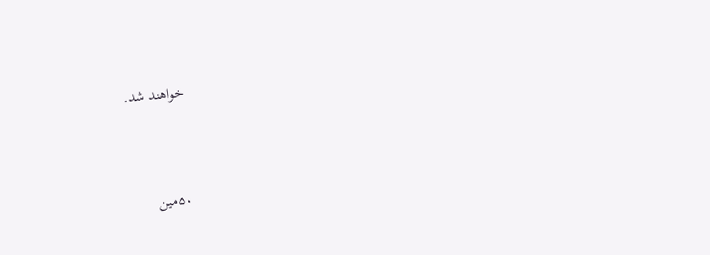خواهند شد.



۵۰مین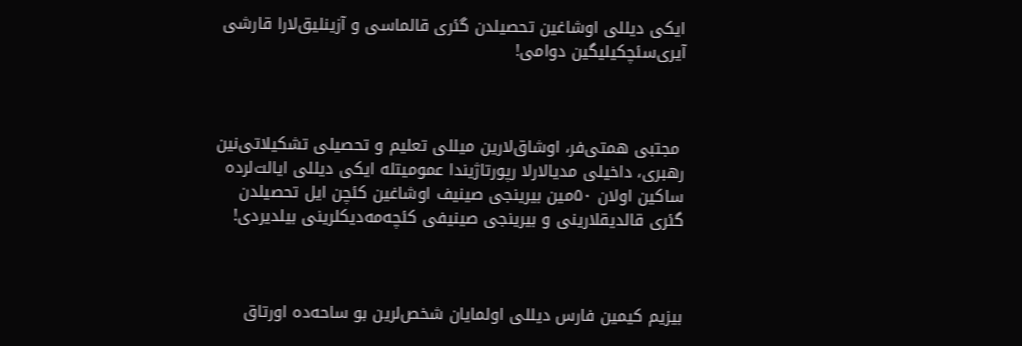ایکی دیللی اوشاغین تحصیلدن گئری قالماسی و آزینلیق‌لارا قارشی آیری‌سئچکیلیگین دوامی!



 مجتبی همتی‌فر، اوشاق‌لارین میللی تعلیم و تحصیلی تشکیلاتی‌نین رهبری، داخیلی مدیالارلا رپورتاژیندا عمومیتله ایکی دیللی ایالت‌لرده ساکین اولان ۵۰مین بیرینجی صینیف اوشاغین کئچن ایل تحصیلدن گئری قالدیقلارینی و بیرینجی صینیفی کئچه‌مه‌دیکلرینی بیلدیردی!



بیزیم کیمین فارس دیللی اولمایان شخص‌لرین بو ساحه‌ده اورتاق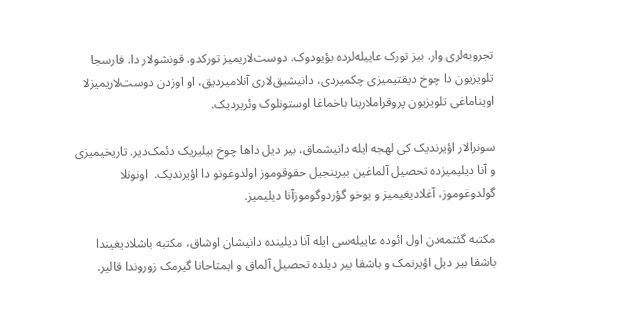تجروبه‌لری وار. بیز تورک عاییله‌لرده بؤیودوک. دوست‌لاریمیز تورکدو. قونشولار دا. فارسجا تلویزیون دا چوخ دیقتیمیزی چکمیردی، دانیشیق‌لاری آنلامیردیق، او اوزدن دوست‌لاریمیزلا اویناماغی تلویزیون پروقراملارینا باخماغا اوستونلوک وئریردیک.

سونرالار اؤیرندیک کی لهجه ایله دانیشماق، بیر دیل داها چوخ بیلیریک دئمک‌دیر. تاریخیمیزی و آنا دیلیمیزده تحصیل آلماغین بیرینجیل حقوقوموز اولدوغونو دا اؤیرندیک.  اونونلا گولدوغوموز، آغلادیغیمیز و یوخو گؤردوگوموزآنا دیلیمیز.

مکتبه گئتمه‌دن اول ائوده عاییله‌سی ایله آنا دیلینده دانیشان اوشاق، مکتبه باشلادیغیندا باشقا بیر دیل اؤیرنمک و باشقا بیر دیلده تحصیل آلماق و ایمتاحانا گیرمک زوروندا قالیر.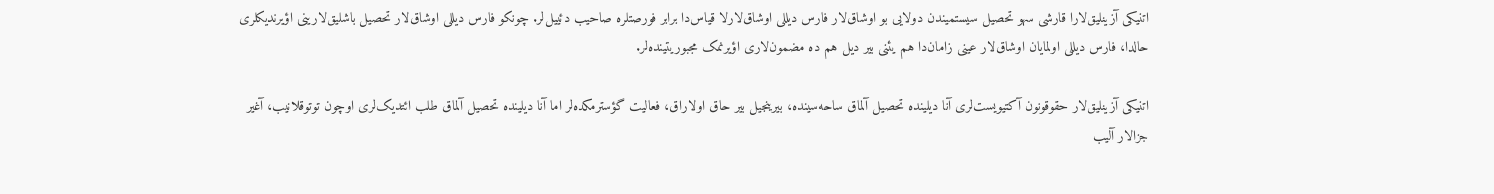اتنیکی آزینلیق‌لارا قارشی سهو تحصیل سیستمیندن دولایی بو اوشاق‌لار فارس دیللی اوشاق‌لارلا قیاس‌دا برابر فورصتلره صاحیب دئییل‌لر. چونکو فارس دیللی اوشاق‌لار تحصیل باشلیق‌لارینی اؤیرندیکلری حالدا، فارس دیللی اولمایان اوشاق‌لار عینی زامان‌دا هم یئنی بیر دیل هم ده مضمون‌لاری اؤیرنمک مجبوریتینده‌لر.

اتنیکی آزینلیق‌لار حقوقونون آکتیویست‌لری آنا دیلینده تحصیل آلماق ساحه‌سینده، بیرینجیل بیر حاق اولاراق، فعالیت گؤسترمکده‌لر اما آنا دیلینده تحصیل آلماق طلب ائتدیک‌لری اوچون توتوقلانیب، آغیر جزالار آلیب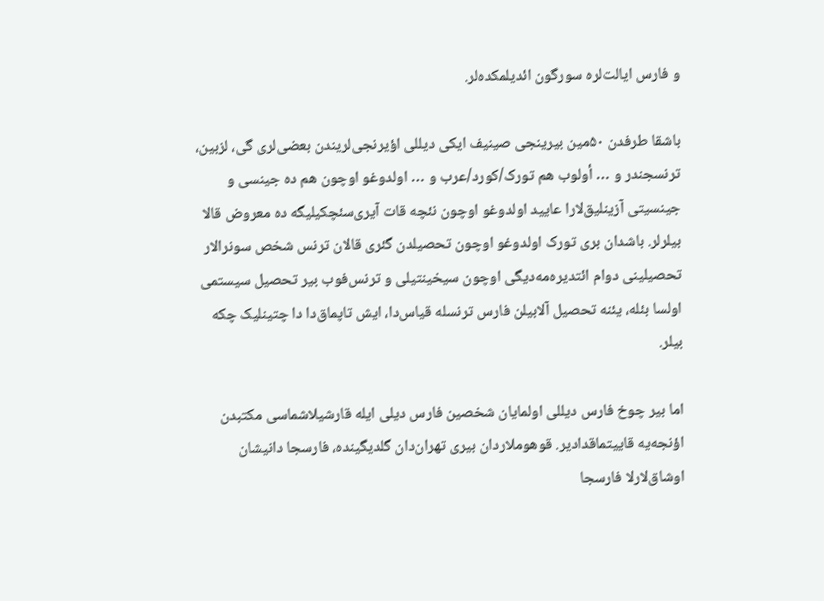و فارس ایالت‌لره سورگون ائدیلمکده‌لر.

باشقا طرفدن ۵۰مین بیرینجی صینیف ایکی دیللی اؤیرنجی‌لریندن بعضی‌لری گی، لزبین، ترنسجندر و … أولوب هم تورک/کورد/عرب و … اولدوغو اوچون هم ده جینسی و جینسیتی آزینلیق‌لارا عایید اولدوغو اوچون نئچه قات آیری‌سئچکیلیگه ده معروض قالا بیلرلر. باشدان بری تورک اولدوغو اوچون تحصیلدن گئری قالان ترنس شخص سونرالار تحصیلینی دوام ائتدیره‌مه‌دیگی اوچون سیخینتیلی و ترنس‌فوب بیر تحصیل سیستمی اولسا بئله، یئنه تحصیل آلابیلن فارس ترنسله قیاس‌دا، ایش تاپماق‌دا دا چتینلیک چکه بیلر.

اما بیر چوخ فارس دیللی اولمایان شخصین فارس دیلی ایله قارشیلاشماسی مکتبدن اؤنجه‌‌یه قاییتماقدادیر. قوهوملاردان بیری تهران‌دان گلدیگینده، فارسجا دانیشان اوشاق‌لارلا فارسجا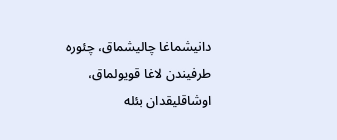دانیشماغا چالیشماق، چئوره طرفیندن لاغا قویولماق، اوشاقلیقدان بئله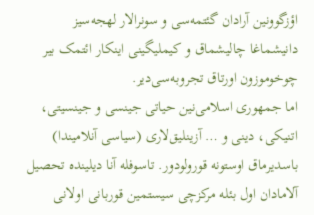اؤزگوونین آرادان گئتمه‌سی و سونرالار لهجه‌سیز دانیشماغا چالیشماق و کیملیگینی اینکار ائتمک بیر چوخوموزون اورتاق تجروبه‌سی‌دیر.
اما جمهوری اسلامی‌نین حیاتی جینسی و جینسیتی، اتنیکی، دینی و … آزینلیق‌لاری (سیاسی آنلامیندا) باسدیرماق اوستونه قورولودور. تاسوفله آنا دیلینده تحصیل آلامادان اول بئله مرکزچی سیستمین قوربانی اولانی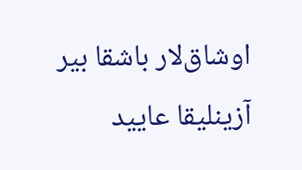اوشاق‌لار باشقا بیر آزینلیقا عایید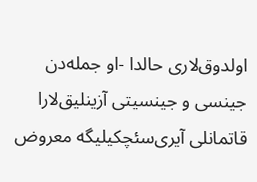اولدوق‌لاری حالدا -او جمله‌دن جینسی و جینسیتی آزینلیق‌لارا قاتمانلی آیری‌سئچکیلیگه معروض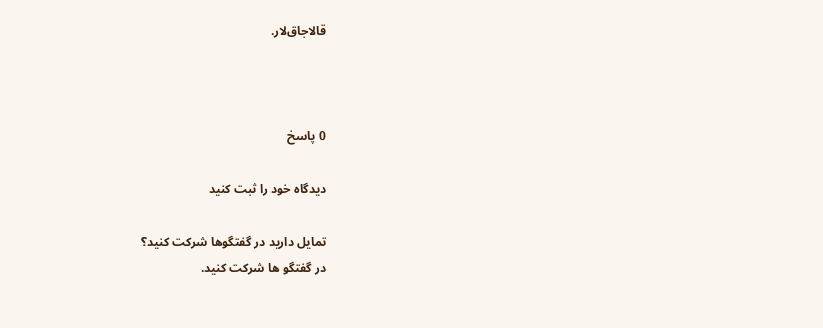قالاجاق‌لار.



0 پاسخ

دیدگاه خود را ثبت کنید

تمایل دارید در گفتگوها شرکت کنید؟
در گفتگو ها شرکت کنید.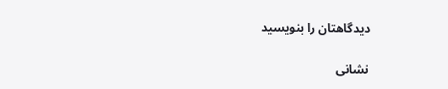دیدگاهتان را بنویسید

نشانی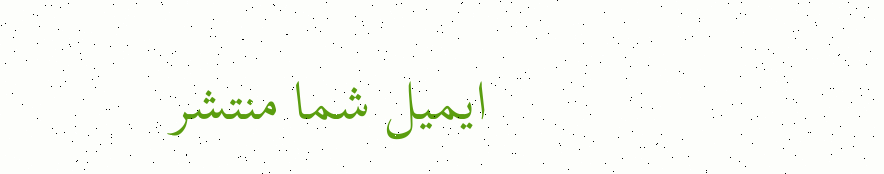ایمیل شما منتشر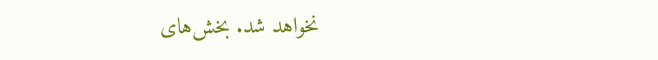نخواهد شد. بخش‌های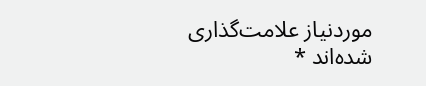موردنیاز علامت‌گذاری شده‌اند *